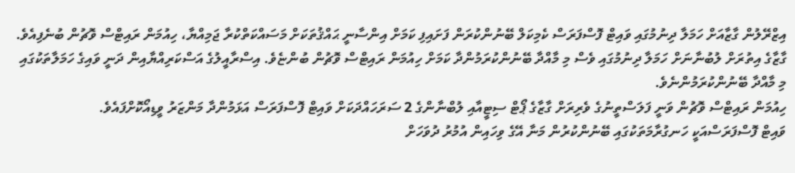އިޒްރޭލުން ގާޒާއަށް ހަމަލާ ދިނުމުގައި ވައިޓް ފޮސްފަރަސް ކެމިކަލް ބޭނުންކުރަން ފަށައިފި ކަމަށް އިންސާނީ ޙައްޤުތަކަށް މަސައްކަތްކުރާ ޖަމިއްޔާ، ހިއުމަން ރައިޓްސް ވޮޗުން ބުނެފިއެވެ.
ގާޒާގެ އިތުރަށް ލުބުނާނަށް ހަމަލާ ދިނުމުގައި ވެސް މި މާއްދާ ބޭނުންކުރަމުންދާ ކަމަށް ހިއުމަން ރައިޓްސް ވޮޗުން ބުންޏެވެ. އިސްރާއީލުގެ އަސްކަރިއްޔާއިން ދަނީ ވައިގެ ހަމަލާތަކުގައި މި މާއްދާ ބޭނުންކުރަމުންނެވެ.
ހިއުމަން ރައިޓްސް ވޮޗުން ވަނީ ފަލަސްތީނުގެ ވެރިރަށް ގާޒާގެ ޕޯޓް ސިޓީއާއި ލުބްނާންގެ 2 ސަރަހައްދަކަށް ވައިޓް ފޮސްފަރަސް އަޅަމުންދާ މަންޒަރު ވީޑިއޯކޮށްފައެވެ.
ވައިޓް ފޮސްފަރަސްއަކީ ހަނގުރާމަތަކުގައި ބޭނުންކުރުން މަނާ އޭގެ ވިހައިން އުމުރު ދުވަހަށް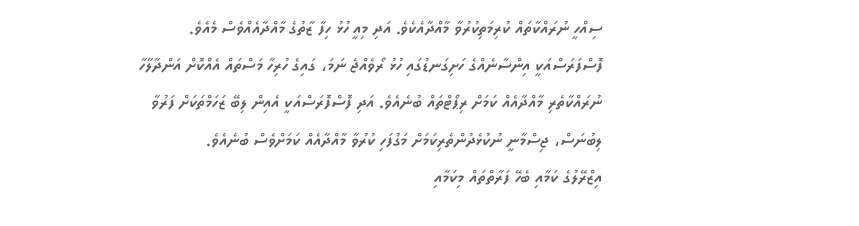ސިއްހީ ނުރައްކާތައް ކުރިމަތިކުރުވާ މާއްދާއެކެވެ. އަދި މިއީ ހުޅު ހިފާ ޒާތުގެ މާއްދާއެއްވެސް މެއެވެ.
ފޮސްފަރަސްއަކީ އިންސާނެއްގެ ހަށިގަނޑުގައި ހުޅު ރޯވެއްޖެ ނަމަ، ގައިގެ ހުރިހާ މަސްތައް އެއްކޮށް އަންދާލާހާ ނުރައްކާތެރި މާއްދާއެއް ކަމަށް ރިޕޯޓްތައް ބުނެއެވެ. އަދި ފޮސްފޮރަސްއަކީ އެއިން ލިބޭ ޒަހަމްތަކަށް ފަރުވާ ލިބުނަސް، ޖިސްމާނީ ނުކުޅެދުންތެރިކަމަށް މަގުފަހި ކުރުވާ މާއްދާއެއް ކަމަށްވެސް ބުނެއެވެ.
އިޒްރޭލުގެ ކަމާއި ބެހޭ ފަރާތްތައް މިކަމާއި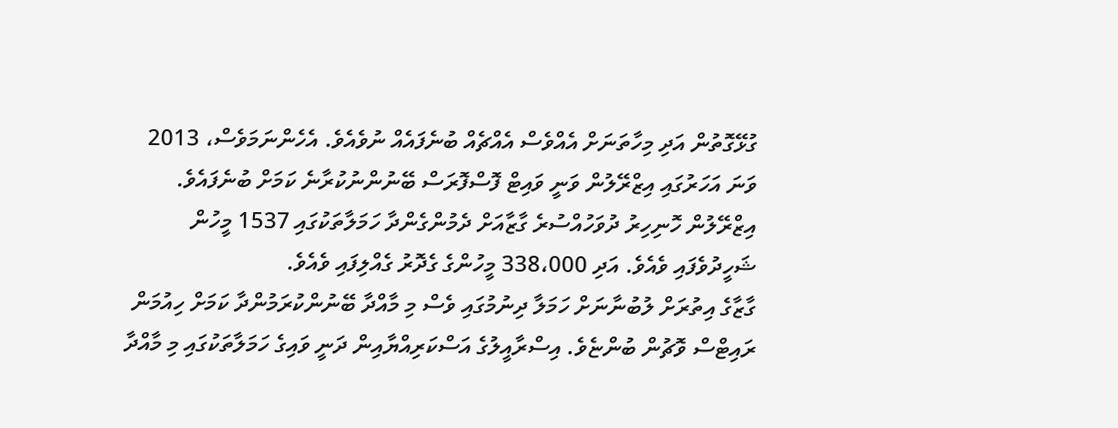ގުޅޭގޮތުން އަދި މިހާތަނަށް އެއްވެސް އެއްޗެއް ބުނެފައެއް ނުވެއެވެ. އެހެންނަމަވެސް، 2013 ވަނަ އަހަރުގައި އިޒްރޭލުން ވަނީ ވައިޓް ފޮސްފޮރަސް ބޭނުންނުކުރާނެ ކަމަށް ބުނެފައެވެ.
އިޒްރޭލުން ހޮނިހިރު ދުވަހުއްސުރެ ގާޒާއަށް ދެމުންގެންދާ ހަމަލާތަކުގައި 1537 މީހުން ޝަހީދުވެފައި ވެއެވެ. އަދި 338،000 މީހުންގެ ގެދޮރު ގެއްލިފައި ވެއެވެ.
ގާޒާގެ އިތުރަށް ލުބުނާނަށް ހަމަލާ ދިނުމުގައި ވެސް މި މާއްދާ ބޭނުންކުރަމުންދާ ކަމަށް ހިއުމަން ރައިޓްސް ވޮޗުން ބުންޏެވެ. އިސްރާއީލުގެ އަސްކަރިއްޔާއިން ދަނީ ވައިގެ ހަމަލާތަކުގައި މި މާއްދާ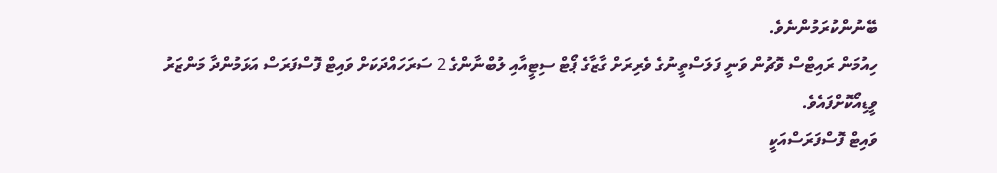ބޭނުންކުރަމުންނެވެ.
ހިއުމަން ރައިޓްސް ވޮޗުން ވަނީ ފަލަސްތީނުގެ ވެރިރަށް ގާޒާގެ ޕޯޓް ސިޓީއާއި ލުބްނާންގެ 2 ސަރަހައްދަކަށް ވައިޓް ފޮސްފަރަސް އަޅަމުންދާ މަންޒަރު ވީޑިއޯކޮށްފައެވެ.
ވައިޓް ފޮސްފަރަސްއަކީ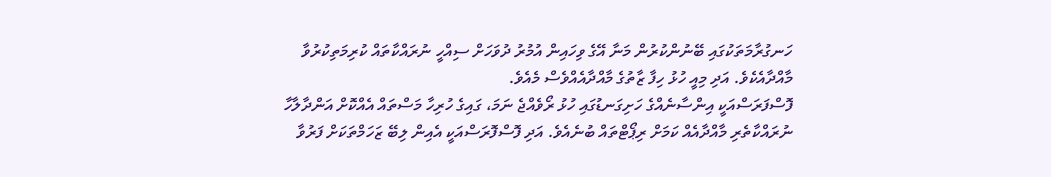ހަނގުރާމަތަކުގައި ބޭނުންކުރުން މަނާ އޭގެ ވިހައިން އުމުރު ދުވަހަށް ސިއްހީ ނުރައްކާތައް ކުރިމަތިކުރުވާ މާއްދާއެކެވެ. އަދި މިއީ ހުޅު ހިފާ ޒާތުގެ މާއްދާއެއްވެސް މެއެވެ.
ފޮސްފަރަސްއަކީ އިންސާނެއްގެ ހަށިގަނޑުގައި ހުޅު ރޯވެއްޖެ ނަމަ، ގައިގެ ހުރިހާ މަސްތައް އެއްކޮށް އަންދާލާހާ ނުރައްކާތެރި މާއްދާއެއް ކަމަށް ރިޕޯޓްތައް ބުނެއެވެ. އަދި ފޮސްފޮރަސްއަކީ އެއިން ލިބޭ ޒަހަމްތަކަށް ފަރުވާ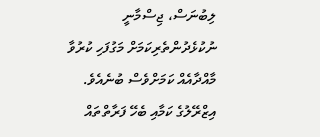ލިބުނަސް، ޖިސްމާނީ ނުކުޅެދުންތެރިކަމަށް މަގުފަހި ކުރުވާ މާއްދާއެއް ކަމަށްވެސް ބުނެއެވެ.
އިޒްރޭލުގެ ކަމާއި ބެހޭ ފަރާތްތައް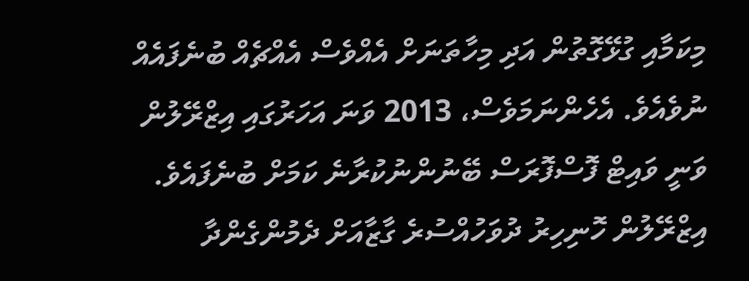މިކަމާއި ގުޅޭގޮތުން އަދި މިހާތަނަށް އެއްވެސް އެއްޗެއް ބުނެފައެއް ނުވެއެވެ. އެހެންނަމަވެސް، 2013 ވަނަ އަހަރުގައި އިޒްރޭލުން ވަނީ ވައިޓް ފޮސްފޮރަސް ބޭނުންނުކުރާނެ ކަމަށް ބުނެފައެވެ.
އިޒްރޭލުން ހޮނިހިރު ދުވަހުއްސުރެ ގާޒާއަށް ދެމުންގެންދާ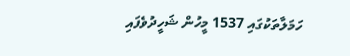ހަމަލާތަކުގައި 1537 މީހުން ޝަހީދުވެފައި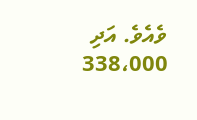ވެއެވެ. އަދި 338،000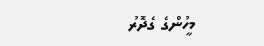މީހުންގެ ގެދޮރު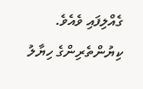ގެއްލިފައި ވެއެވެ.
ކިޔުންތެރިންގެ ހިޔާލު